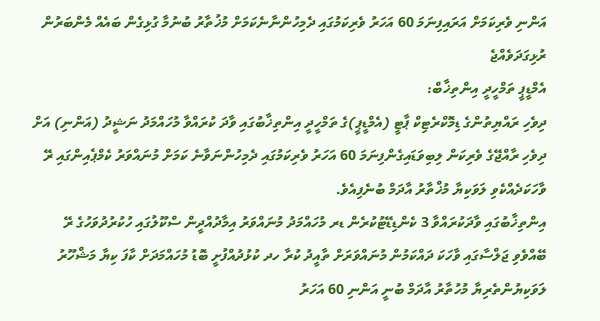އަންނި ވެރިކަމަށް އަރައިފިނަމަ 60 އަހަރު ވެރިކަމުގައި ދެމިހުންނާނެކަމަށް މުޚުތާރު ބުނުމާ ގުޅިގެން ބައެއް މެންބަރުން ރުޅިގަދަވެއްޖެ
އެމްޑީޕީ ތަމްހީދީ އިންތިޚާބް:
ދިވެހި ރައްޔިތުންގެ ޑިމޮކްރެޓިކް ޕާޓީ (އެމްޑީޕީ)ގެ ތަމްހީދީ އިންތިޚާބުގައި ވާދަ ކުރައްވާ މުހައްމަދު ނަޝީދު (އަންނި) އަށް ދިވެހި ރާއްޖޭގެ ވެރިކަން ލިބިވަޑައިގެންފިނަމަ 60 އަހަރު ވެރިކަމުގައި ދެމިހުންނަވާނެ ކަމަށް މުނައްވަރު ކެމްޕެއިންގައި ރޭ ވާހަކަދެއްކެވި ލަވަކިޔާ މުޚްތާރު އާދަމް ބުނެފިއެވެ.
އިންތިޚާބުގައި ވާދަކުރައްވާ 3 ކެންޑިޑޭޓުކުރެން ޑރ މުހައްމަދު މުނައްވަރު އިމާދުއްދީން ސްކޫލުގައި ހުކުރުދުވަހުގެ ރޭ ބޭއްވެވި ޖަލްސާގައި ވާހަކަ ދައްކަމުން މުނައްވަރަށް ތާއީދު ކުރާ ހދ ކުޅުދުއްފުށީ ބޮޑު މުހައްމަދަށް ކާފަ ކިޔާ މަޝްހޫރު ލަވަކިޔުންތެރިޔާ މުހުތާރު އާދަމް ބުނީ އަންނި 60 އަހަރު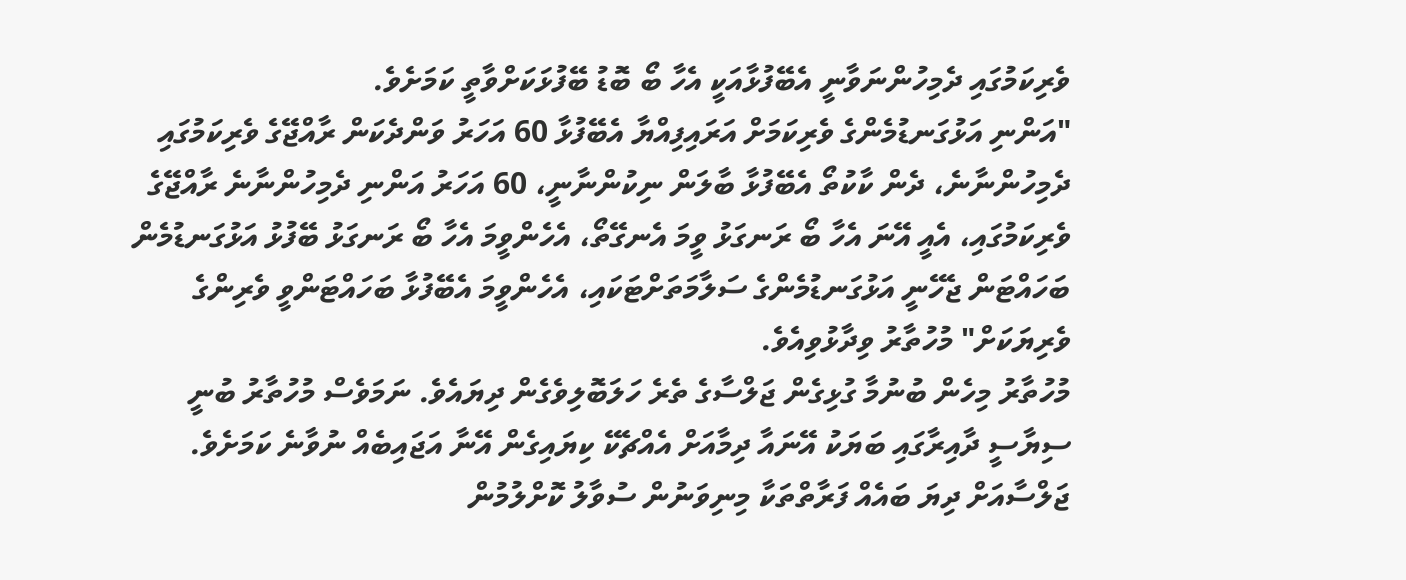ވެރިކަމުގައި ދެމިހުންނަވާނީ އެބޭފުޅާއަކީ އެހާ ބޯ ބޮޑު ބޭފުޅަކަށްވާތީ ކަމަށެވެ.
"އަންނި އަޅުގަނޑުމެންގެ ވެރިކަމަށް އަރައިފިއްޔާ އެބޭފުޅާ 60 އަހަރު ވަންދެކަން ރާއްޖޭގެ ވެރިކަމުގައި ދެމިހުންނާނެ، ދެން ކާކުތޯ އެބޭފުޅާ ބާލަން ނިކުންނާނީ، 60 އަހަރު އަންނި ދެމިހުންނާނެ ރާއްޖޭގެ ވެރިކަމުގައި، އެއީ އޭނަ އެހާ ބޯ ރަނގަޅު ވީމަ އެނގޭތޯ، އެހެންވީމަ އެހާ ބޯ ރަނގަޅު ބޭފުޅު އަޅުގަނޑުމެން ބަހައްޓަން ޖެހޭނީ އަޅުގަނޑުމެންގެ ސަލާމަތަށްޓަކައި، އެހެންވީމަ އެބޭފުޅާ ބަހައްޓަންވީ ވެރިންގެ ވެރިޔަކަށް" މުހުތާރު ވިދާޅުވިއެވެ.
މުހުތާރު މިހެން ބުނުމާ ގުޅިގެން ޖަލްސާގެ ތެރެ ހަލަބޮލިވެގެން ދިޔައެވެ. ނަމަވެސް މުހުތާރު ބުނީ ސިޔާސީ ދާއިރާގައި ބަޔަކު އޭނައާ ދިމާއަށް އެއްޗެކޭ ކިޔައިގެން އޭނާ އަޖައިބެއް ނުވާނެ ކަމަށެވެ.
ޖަލްސާއަށް ދިޔަ ބައެއް ފަރާތްތަކާ މިނިވަނުން ސުވާލު ކޮށްލުމުން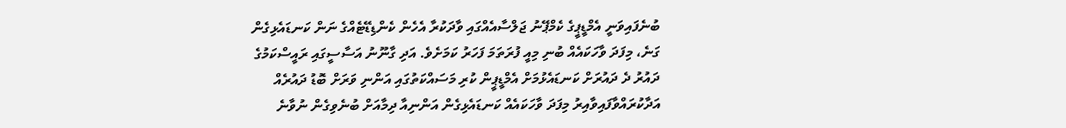ބުނެފައިވަނީ އެމްޑީޕީގެ ކެމްޕޭނު ޖަލްސާއެއްގައި ވާދަކުރާ އެހެން ކެންޑިޑޭޓެއްގެ ނަން ކަނޑައެޅިގެން ގަނެ، މިފަދަ ވާހަކައެއް ބުނި މިއީ ފުރަތަމަ ފަހަރު ކަމަށެވެ. އަދި ގާނޫނު އަސާސީގައި ރައީސްކަމުގެ ދައުރު ދެ ދައުރަށް ކަނޑައެޅުމަށް އެމްޑީޕީން ކުރި މަސައްކަތުގައި އަންނި ވަރަށް ބޮޑު ދައުރެއް އަދާކުރައްވާފައިވާއިރު މިފަދަ ވާހަކައެއް ކަނޑައެޅިގެން އަންނިއާ ދިމާއަށް ބުނެވިގެން ނުވާނެ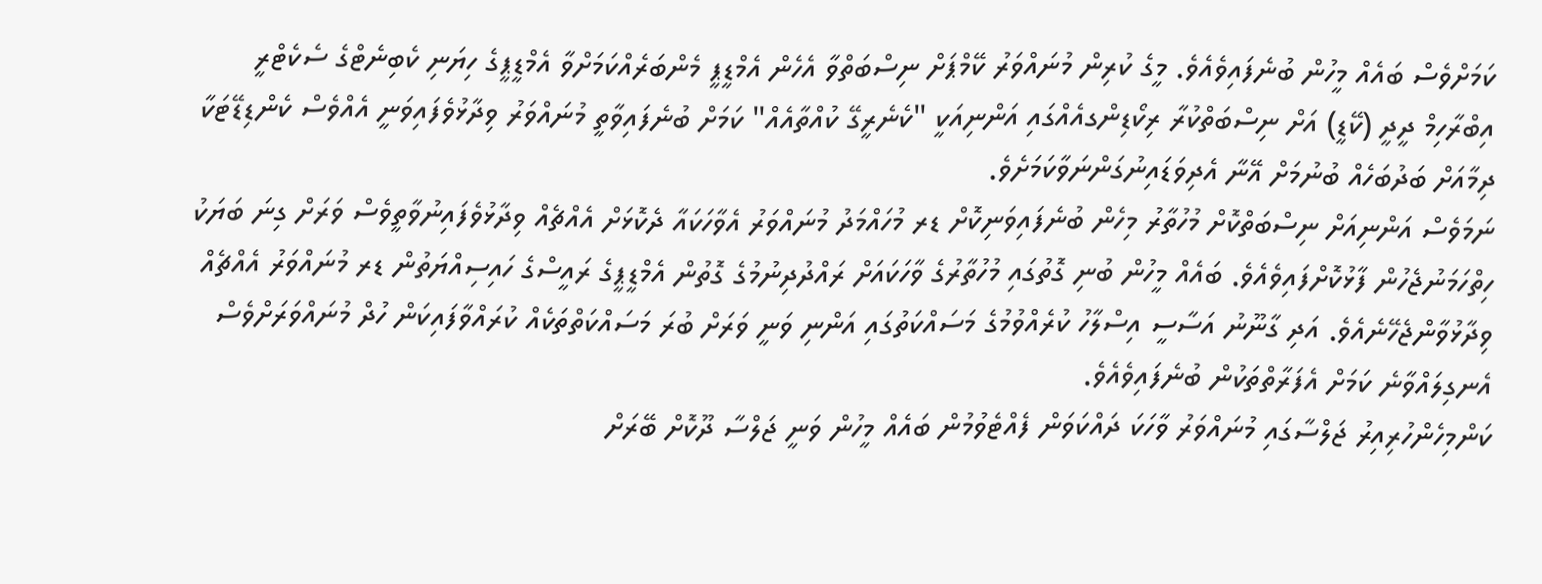ކަމަށްވެސް ބައެއް މީހުން ބުނެފައިވެއެވެ. މީގެ ކުރިން މުނައްވަރު ކޭމްޕަށް ނިސްބަތްވާ އެހެން އެމްޑީޕީ މެންބަރެއްކަމަށްވާ އެމްޑީޕީގެ ހިޔަނި ކެބިނެޓްގެ ސެކެޓްރީ އިބްރާހިމް ދީދީ (ކޭޑީ) އަށް ނިސްބަތްކުރާ ރިކޯޑިންގއެއްގައި އަންނިއަކީ "ކެނެރީގޭ ކުއްތާއެއް" ކަމަށް ބުނެފައިވާތީ މުނައްވަރު ވިދާޅުވެފައިވަނީ އެއްވެސް ކެންޑިޑޭޓަކާ ދިމާއަށް ބަދުބަހެއް ބުނުމަށް އޭނާ އެދިވަޑައިނުގަންނަވާކަމަށެވެ.
ނަމަވެސް އަންނިއަށް ނިސްބަތްކޮށް މުހުތާރު މިހެން ބުނެފައިވަނިކޮށް ޑރ މުހައްމަދު މުނައްވަރު އެވާހަކައާ ދެކޮޅަށް އެއްޗެއް ވިދާޅުވެފައިނުވާތީވެސް ވަރަށް ގިނަ ބަޔަކު ހިތްހަމަނުޖެހުން ފާޅުކޮށްފައިވެއެވެ. ބައެއް މީހުން ބުނި ގޮތުގައި މުހުތާރުގެ ވާހަކައަށް ރައްދުދިނުމުގެ ގޮތުން އެމްޑީޕީގެ ރައީސްގެ ހައިސިއްޔަތުން ޑރ މުނައްވަރު އެއްޗެއް ވިދާޅުވާންޖެހޭނެއެވެ. އަދި ގާނޫނު އަސާސީ އިސްލާހު ކުރެއްވުމުގެ މަސައްކަތުގައި އަންނި ވަނީ ވަރަށް ބުރަ މަސައްކަތްތަކެއް ކުރައްވާފައިކަން ހުދް މުނައްވަރަށްވެސް އެނގިލައްވާނެ ކަމަށް އެފަރާތްތަކުން ބުނެފައިވެއެވެ.
ކަންމިހެންހުރިއިރު ޖަލްސާގައި މުނައްވަރު ވާހަކަ ދައްކަވަން ފެއްޓެވުމުން ބައެއް މީހުން ވަނީ ޖަލްސާ ދޫކޮށް ބޭރަށް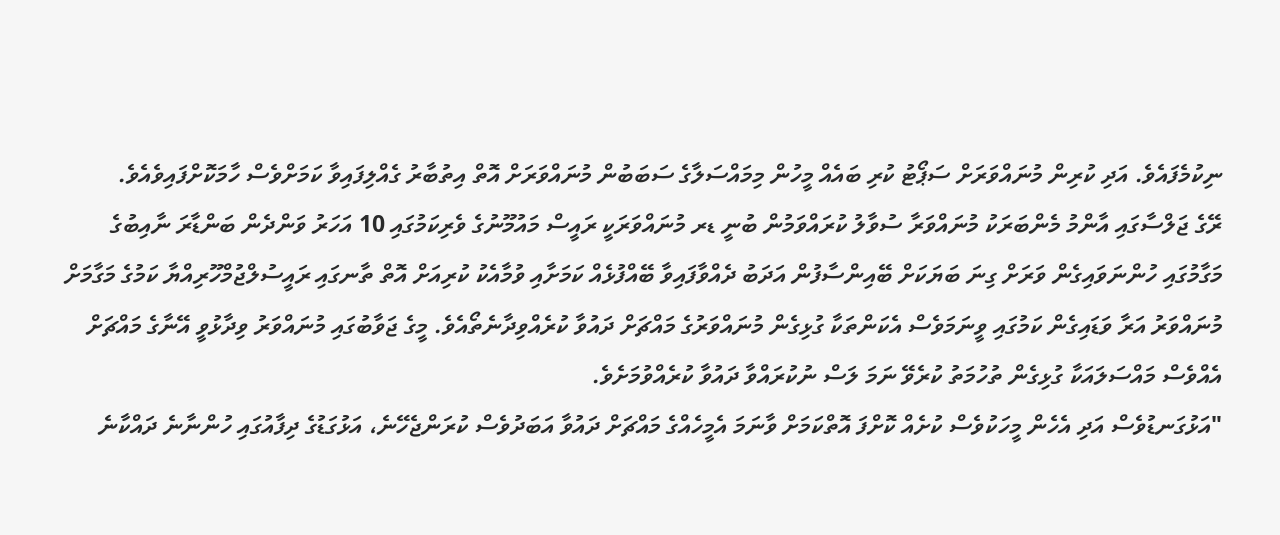ނިކުމެފައެވެ. އަދި ކުރިން މުނައްވަރަށް ސަޕޯޓު ކުރި ބައެއް މީހުން މިމައްސަލާގެ ސަބަބުން މުނައްވަރަށް އޮތް އިތުބާރު ގެއްލިފައިވާ ކަމަށްވެސް ހާމަކޮށްފައިވެއެވެ.
ރޭގެ ޖަލްސާގައި އާންމު މެންބަރަކު މުނައްވަރާ ސުވާލު ކުރައްވަމުން ބުނީ ޑރ މުނައްވަރަކީ ރައީސް މައުމޫނުގެ ވެރިކަމުގައި 10 އަހަރު ވަންދެން ބަންޑާރަ ނާއިބުގެ މަގާމުގައި ހުންނަވައިގެން ވަރަށް ގިނަ ބަޔަކަށް ބޭއިންސާފުން އަދަބު ދެއްވާފައިވާ ބޭއްފުޅެއް ކަމަށާއި ވުމާއެކު ކުރިއަށް އޮތް ތާނގައި ރައީސުލްޖުމްހޫރިއްޔާ ކަމުގެ މަގާމަށް މުނައްވަރު އަރާ ވަޑައިގެން ކަމުގައި ވީނަމަވެސް އެކަންތަކާ ގުޅިގެން މުނައްވަރުގެ މައްޗަށް ދައުވާ ކުރެއްވިދާނެތޯއެވެ. މީގެ ޖަވާބުގައި މުނައްވަރު ވިދާޅުވީ އޭނާގެ މައްޗަށް އެއްވެސް މައްސަލައަކާ ގުޅިގެން ތުހުމަތު ކުރެވޭ ނަމަ ލަސް ނުކުރައްވާ ދައުވާ ކުރެއްވުމަށެވެ.
"އަޅުގަނޑުވެސް އަދި އެހެން މީހަކުވެސް ކުށެއް ކޮށްފަ އޮތްކަމަށް ވާނަމަ އެމީހެއްގެ މައްޗަށް ދައުވާ އަބަދުވެސް ކުރަންޖެހޭނެ، އަޅުގަޑުގެ ދިފާއުގައި ހުންނާނެ ދައްކާނެ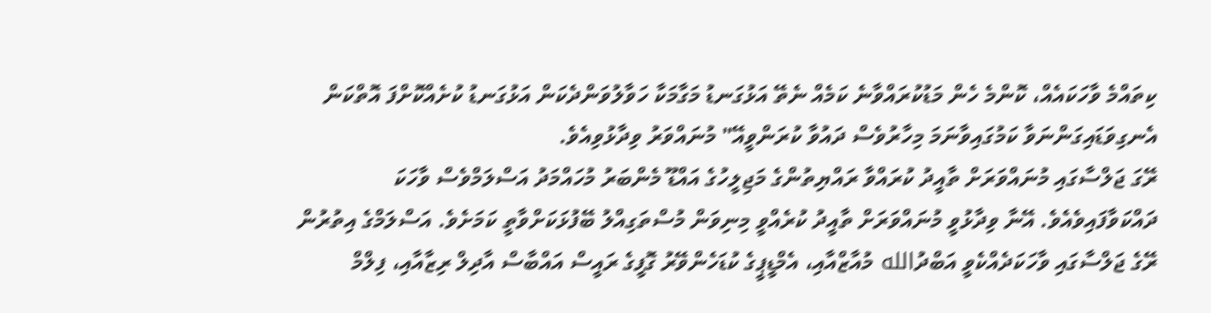ކިތައްމެ ވާހަކައެއް، ކޮންމެ ހެން މަޑުކުރައްވާނެ ކަމެއް ނެތޭ އަޅުގަނޑު މަގާމަކާ ހަވާލުވަންދެކަން އަޅުގަނޑު ކުށެއްކޮށްފަ އޮތްކަން އެނގިވަޑައިގަންނަވާ ކަމުގައިވާނަމަ މިހާރުވެސް ދައުވާ ކުރަންވީއޭ" މުނައްވަރު ވިދާޅުވިއެވެ.
ރޭގަ ޖަލްސާގައި މުނައްވަރަށް ތާއީދު ކުރައްވާ ރައްޔިތުންގެ މަޖިލީހުގެ އައްޑޫ މެންބަރު މުހައްމަދު އަސްލަމްވެސް ވާހަކަ ދައްކަވާފައިވެއެވެ. އޭނާ ވިދާޅުވީ މުނައްވަރަށް ތާއީދު ކުރެއްވީ މިނިވަން މުސްތަގިއްލު ބޭފުޅަކަށްވާތީ ކަމަށެވެ. އަސްލަމްގެ އިތުރުން ރޭގެ ޖަލްސާގައި ވާހަކަދެއްކެވީ އަބްދުالله މުއާޒްއާއި، އެމްޑީޕީގެ ކުޑަހެންވޭރު ގޮފީގެ ރައީސް އައްބާސް އާދިލް ރިޒާއާއި، ފިލްމް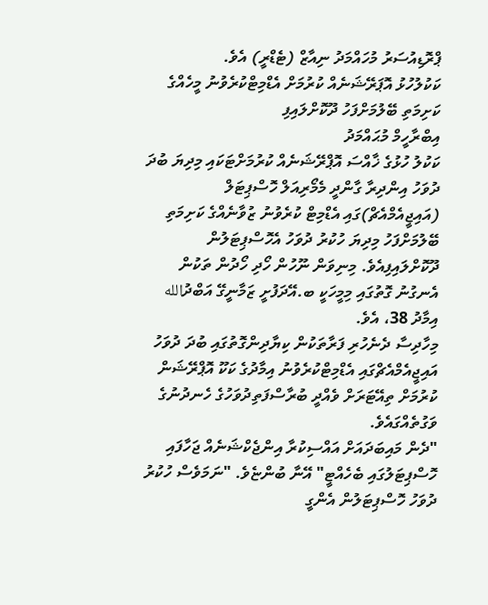ޕްރޮޑިއުސަރު މުހައްމަދު ނިއާޒް (ޓެޑްރީ) އެވެ.
ކަކުލުހުޅު އޮޕަރޭޝަނެއް ކުރުމަށް އެޑްމިޓްކުރެވުނު މީހެއްގެ ކަށިމަތި ބޭލުމަށްފަހު ދޫކޮށްލައިފި
އިބްރާހީމް މުޙައްމަދު
ކަކުލު ހުޅުގެ ޚާއްސަ އޮޕްރޭޝަނެއް ކުރުމަށްޓަކައި މިދިޔަ ބުދަ ދުވަހު އިންދިރާ ގާންދީ މެމޯރިއަލް ހޮސްޕިޓަލް (އައިޖީއެމްއެޗް)ގައި އެޑްމިޓް ކުރެވުނު ޒުވާނެއްގެ ކަށިމަތި ބޭލުމަށްފަހު މިދިޔަ ހުކުރު ދުވަހު އެހޮސްޕިޓަލުން ދޫކޮށްލައިފިއެވެ. މިނިވަން ނޫހުން ހޯދި ހޯދުން ތަކުން އެނގުނު ގޮތުގައި މިމީހަކީ ބ.އޭދަފުށީ ޒަމާނީގޭ އަބްދުالله އިމާދު 38، އެވެ.
މިހާދިސާ ދެނެހުރި ފަރާތަކުން ކިޔާދިންގޮތުގައި ބުދަ ދުވަހު އައިޖީއެމްއެޗްގައި އެޑްމިޓްކުރެވުނު އިމާދުގެ ކަކޫ އޮޕްރޭޝަން ކުރުމަށް ތިއޭޓަރަށް ވެއްދީ ބުރާސްފަތިދުވަހުގެ ހެނދުނުގެ ވަގުތެއްގައެވެ.
"ދެން މައިބަދައަށް އައްސިކުރާ އިންޖެކްޝަނެއް ޖަހާފައި ހޮސްޕިޓަލުގައި ބެހެއްޓީ" އޭނާ ބުންޏެވެ. "ނަމަވެސް ހުކުރު ދުވަހު ހޮސްޕިޓަލުން އެންގީ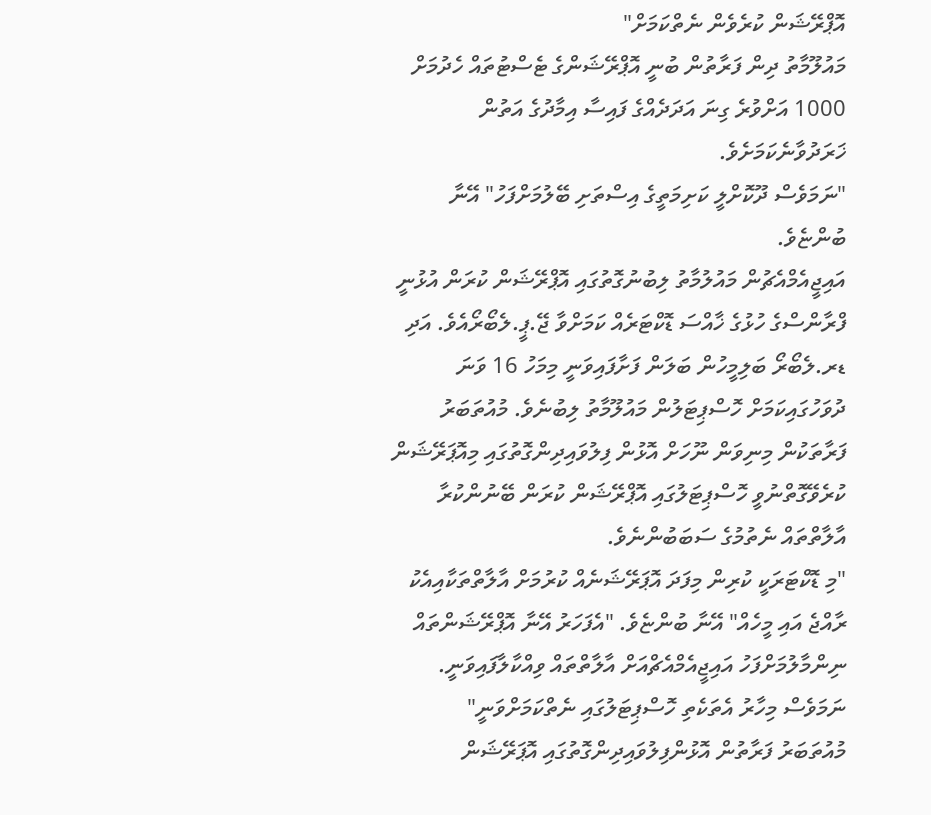އޮޕްރޭޝަން ކުރެވެން ނެތްކަމަށް"
މައުލޫމާތު ދިން ފަރާތުން ބުނީ އޮޕްރޭޝަންގެ ޓެސްޓުތައް ހެދުމަށް 1000 އަށްވުރެ ގިނަ އަދަދެއްގެ ފައިސާ އިމާދުގެ އަތުން ޚަރަދުވާނެކަމަށެވެ.
"ނަމަވެސް ދޫކޮށްލީ ކަށިމަތީގެ އިސްތަށި ބޭލުމަށްފަހު" އޭނާ ބުންޏެވެ.
އައިޖީއެމްއެޗުން މައުލުމާތު ލިބުނުގޮތުގައި އޮޕްރޭޝަން ކުރަން އުޅުނީ ފްރާންސްގެ ހުޅުގެ ޚާއްސަ ޑޮކްޓަރެއް ކަމަށްވާ ޖޭ.ޕީ.ލެބޯރޯއެވެ. އަދި ޑރ.ލެބޯރޯ ބަލިމީހުން ބަލަން ފަށާފައިވަނީ މިމަހު 16 ވަނަ ދުވަހުގައިކަމަށް ހޮސްޕިޓަލުން މައުލޫމާތު ލިބުނެވެ. މުއުތަބަރު ފަރާތަކުން މިނިވަން ނޫހަށް އޮޅުން ފިލުވައިދިންގޮތުގައި މިއޮޕަރޭޝަން ކުރެވޭގޮތްނުވީ ހޮސްޕިޓަލުގައި އޮޕްރޭޝަން ކުރަން ބޭނުންކުރާ އާލާތްތައް ނެތުމުގެ ސަބަބުންނެވެ.
"މި ޑޮކްޓަރަކީ ކުރިން މިފަދަ އޮޕަރޭޝަނެއް ކުރުމަށް އާލާތްތަކާއިއެކު ރާއްޖެ އައި މީހެއް" އޭނާ ބުންޏެވެ. "އެފަހަރު އޭނާ އޮޕްރޭޝަންތައް ނިންމާލުމަށްފަހު އައިޖީއެމްއެޗްއަށް އާލާތްތައް ވިއްކާލާފައިވަނީ. ނަމަވެސް މިހާރު އެތަކެތި ހޮސްޕިޓަލުގައި ނެތްކަމަށްވަނީ"
މުއުތަބަރު ފަރާތުން އޮޅުންފިލުވައިދިންގޮތުގައި އޮޕަރޭޝަން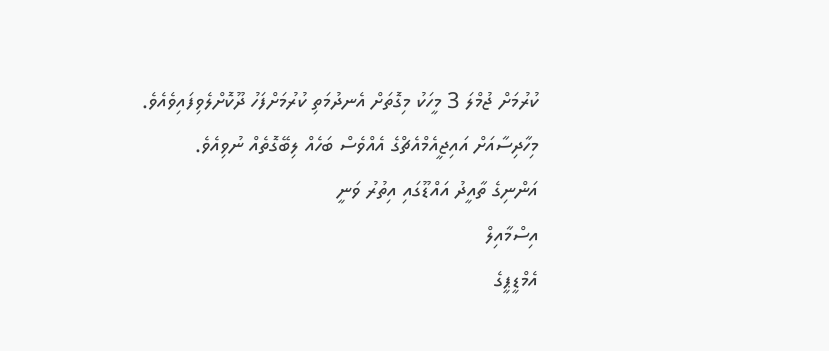ކުރުމަށް ޖުމްލަ 3 މީހަކު މިގޮތަށް އެނދުމަތި ކުރުމަށްފަހު ދޫކޮށްލެވިފައިވެއެވެ.
މިހާދިސާއަށް އައިޖީއެމްއެޗްގެ އެއްވެސް ބަހެއް ލިބޭގޮތެއް ނުވިއެވެ.
އަންނިގެ ތާއީދު އައްޑޫގައި އިތުރު ވަނީ
އިސްމާއިލް
އެމްޑީޕީގެ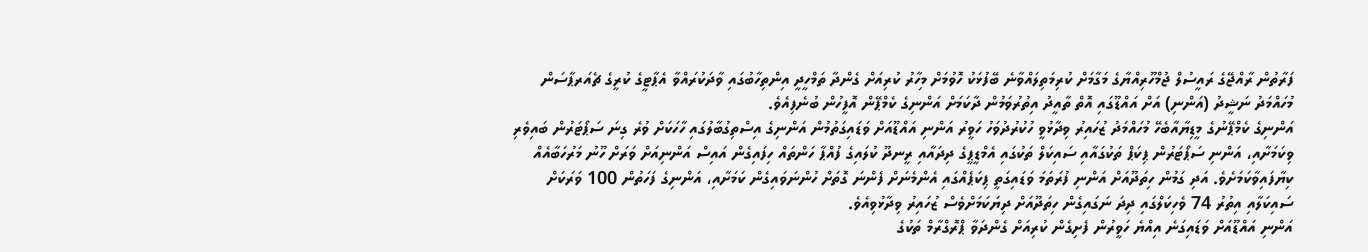ފަރާތުން ރާއްޖޭގެ ރައީސުލް ޖުމްހޫރިއްޔާގެ މަގާމަށް ކުރިމަތިލައްވާނެ ބޭފުޅަކު ހޮވުމަށް މިހާރު ކުރިއަށް ގެންދާ ތަމްހީދީ އިންތިހާބުގައި ވާދަކުރައްވާ އެޕާޓީގެ ކުރީގެ ޗެއަރޕާސަން މުހައްމަދު ނަޝީދު (އަންނި) އަށް އައްޑޫގައި އޮތް ތާއީދު އިތުރުވަމުން ދާކަމަށް އަންނިގެ ކެމްޕޭން އޮފީހުން ބުނެފިއެވެ.
އަންނިގެ ކެމްޕޭނުގެ މީޑިޔާއާބެހޭ މުހައްމަދު ޒުހައިރު ވިދާޅުވީ ހުކުރުދުވަހު ހަވީރު އަންނި އައްޑޫއަށް ވަޑައިގަތުމުން އަންނިގެ އިސްތިގުބާލުގައި ހާހަކަށް ވުރެ ގިނަ ސަޕޯޓަރުން ބައިވެރި ވިކަމަށާއި، އަންނި ސަޕޯޓަރުން ޕިކަޕް ތަކުގައާއި ސައިކަލް ތަކުގައި އެމްޑީޕީގެ ދިދައާއި ރީނދޫ ކުލައިގެ ފުއްޕާ ހަންތައް ހިފައިގެން އައިސް އަންނިއަށް ވަރަށް ހޫނު މަރުހަބާއެއް ކިޔާފައިވާކަމަށެވެ. އަދި ގަމުން ހިތަދޫއަށް އަންނި ފުރަތަމަ ވަޑައިގަތީ ޕިކަޕެއްގައި އެންމެނަށް ފެންނަ ގޮތަށް ހުންނަވައިގެން ކަމަށާއި، އަންނިގެ ފަހަތުން 100 ވަރަކަށް ސައިކަލާއި އިތުރު 74 ވެހިކަލްގައި ދިދަ ނަގައިގެން ހިތަދޫއަށް ދިޔަކަމަށްވެސް ޒުހައިރު ވިދާޅުވިއެވެ.
އަންނި އައްޑޫއަށް ވަޑައިގަނެ އިއްޔެ ހަވީރުން ފެށިގެން ކުރިއަށް ގެންދަވާ ޕްރޮގްރާމް ތަކުގެ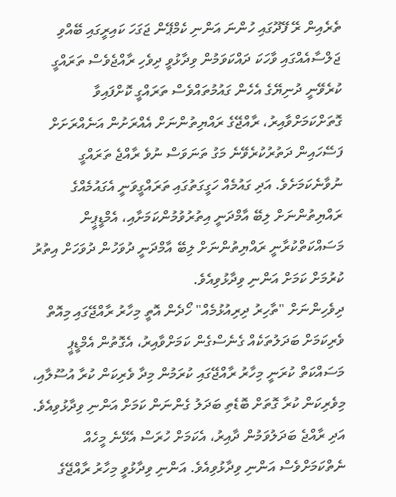ތެރެއިން ރޭ ފޭދޫގައި ހުންނަ އަންނި ކެމްޕޭން ޖަގަހަ ކައިރީގައި ބޭއްވި ޖަލްސާއެއްގައި ވާހަކަ ދައްކަވަމުން ވިދާޅުވީ ދިވެހި ރާއްޖެވެސް ތަރައްގީ ކުރެވޭނީ ދުނިޔޭގެ އެހެން ގައުމުތައްވެސް ތަރައްގީ ކޮށްފައިވާ ގޮތަށްކަމަށްވާއިރު، ރާއްޖޭގެ ރައްޔިތުންނަށް އެއްރަށުން އަނެއްރަށަށް ފަސޭހައިން ދަތުރުކުރެވޭނެ މަގު ތަނަވަސް ނުވެ ރާއްޖެ ތަރައްގީ ނުވާނެކަމަށެވެ. އަދި ގައުމެއް ހަގީގަތުގައި ތަރައްގީވަނީ އެގައުމެއްގެ ރައްޔިތުންނަށް ލިބޭ އާމްދަނީ އިތުރުވުމުންކަމަށާއި، އެމްޑީޕީން މަސައްކަތްކުރާނީ ރައްޔިތުންނަށް ލިބޭ އާމްދަނީ ދުވަހުން ދުވަހަށް އިތުރު ކުރުމަށް ކަމަށް އަންނި ވިދާޅުވިއެވެ.
ދިވެހިންނަށް "ތާހިރު ދިރިއުޅުމެއް" ހޯދެން އޮތީ މިހާރު ރާއްޖޭގައި މިއޮތް ވެރިކަމަށް ބަދަލުތަކެއް ގެނެސްގެން ކަމަށްވާއިރު، އެގޮތުން އެމްޑީޕީ މަސައްކަތް ކުރަނީ މިހާރު ރާއްޖޭގައި ކުރަމުން މިދާ ވެރިކަން ކުރާ އުސޫލާއި، މިވެރިކަން ކުރާ ގޮތަށް ބޮޑެތި ބަދަލު ގެންނަން ކަމަށް އަންނި ވިދާޅުވިއެވެ. އަދި ރާއްޖެ ބަދަލުވަމުން ދާއިރު، އެކަމަށް ހުރަސް އެޅޭނެ މީހެއް ނެތްކަމަށްވެސް އަންނި ވިދާޅުވިއެވެ. އަންނި ވިދާޅުވީ މިހާރު ރާއްޖޭގެ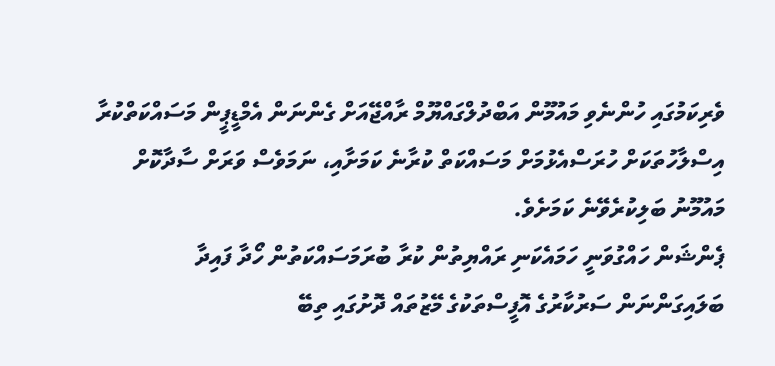ވެރިކަމުގައި ހުންނެވި މައުމޫން އަބްދުލްގައްޔޫމް ރާއްޖޭއަށް ގެންނަން އެމްޑީޕީން މަސައްކަތްކުރާ އިސްލާހުތަކަށް ހުރަސްއެޅުމަށް މަސައްކަތް ކުރާނެ ކަމަށާއި، ނަމަވެސް ވަރަށް ސާދާކޮށް މައުމޫނު ބަލިކުރެވޭނެ ކަމަށެވެ.
ޕެންޝަން ހައްގުވަނީ ހަމައެކަނި ރައްޔިތުން ކުރާ ބުރަމަސައްކަތުން ހޯދާ ފައިދާ ބަލައިގަންނަން ސަރުކާރުގެ އޮފީސްތަކުގެ މޭޒުތައް ދޮށުގައި ތިބޭ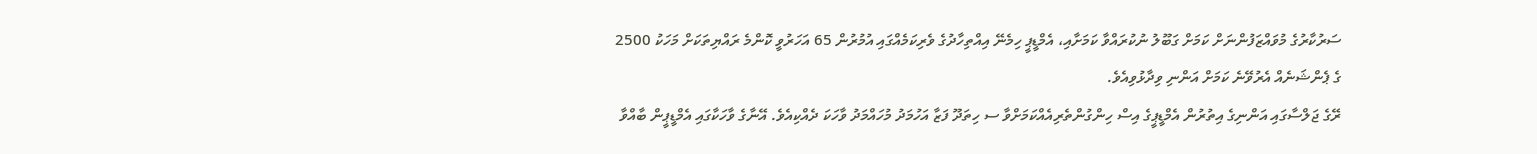ސަރުކާރުގެ މުވައްޒަފުންނަށް ކަމަށް ގަބޫލު ނުކުރައްވާ ކަމަށާއި، އެމްޑީޕީ ހިމެނޭ އިއްތިހާދުގެ ވެރިކަމެއްގައި އުމުރުން 65 އަހަރުވީ ކޮންމެ ރައްޔިތަކަށް މަހަކު 2500 ގެ ޕެންޝަނެއް އެރުވޭނެ ކަމަށް އަންނި ވިދާޅުވިއެވެ.
ރޭގެ ޖަލްސާގައި އަންނިގެ އިތުރުން އެމްޑީޕީގެ އިސް ހިންގުންތެރިއެއްކަމަށްވާ ސ ހިތަދޫ ފަޒާ އަހުމަދު މުހައްމަދު ވާހަކަ ދެއްކިއެވެ. އޭނާގެ ވާހަކާގައި އެމްޑީޕީން ބާއްވާ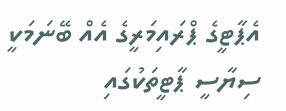އެޕާޓީގެ ޕްރައިމަރީގެ އެއް ބޭނަމަކީ ސިޔާސީ ޕާޓީތަކުގައި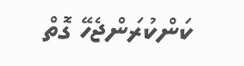ކަންކުރަންޖެހޭ ގޮތް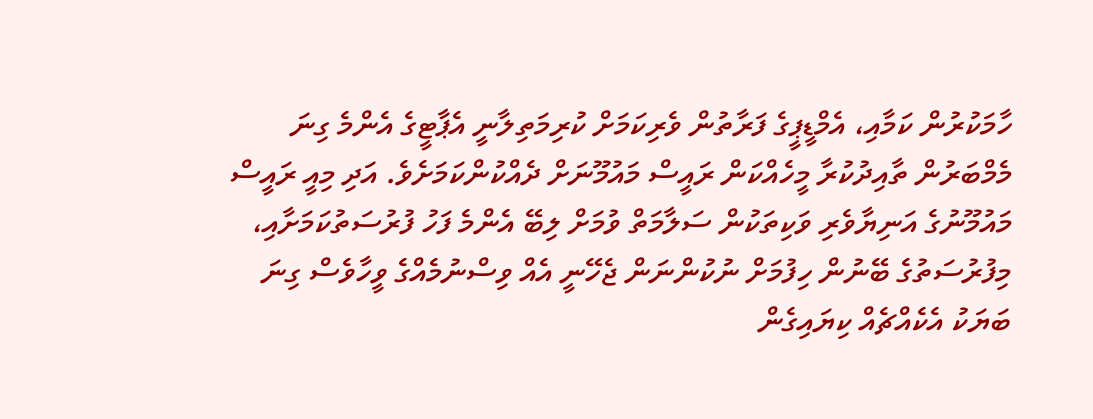ހާމަކުރުން ކަމާއި، އެމްޑީޕީގެ ފަރާތުން ވެރިކަމަށް ކުރިމަތިލާނީ އެޕާޓީގެ އެންމެ ގިނަ މެމްބަރުން ތާއިދުކުރާ މީހެއްކަން ރައީސް މައުމޫނަށް ދެއްކުންކަމަށެވެ. އަދި މިއީ ރައީސް މައުމޫނުގެ އަނިޔާވެރި ވަކިތަކުން ސަލާމަތް ވުމަށް ލިބޭ އެންމެ ފަހު ފުރުސަތުކަމަށާއި، މިފުރުސަތުގެ ބޭނުން ހިފުމަށް ނުކުންނަން ޖެހޭނީ އެއް ވިސްނުމެއްގެ ވީހާވެސް ގިނަ ބަޔަކު އެކެއްޗެއް ކިޔައިގެން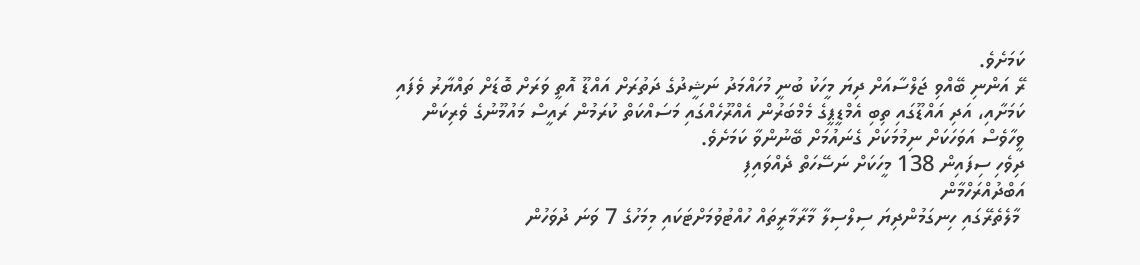ކަމަށެވެ.
ރޭ އަންނި ބޭއްވި ޖަލްސާއަށް ދިޔަ މީހަކު ބުނީ މުހައްމަދު ނަޝީދުގެ ދަތުރަށް އައްޑޫ އޮތީ ވަރަށް ބޮޑަށް ތައްޔާރު ވެފައި ކަމަށާއި، އަދި އައްޑޫގައި ތިބި އެމްޑީޕީގެ މެމްބަރުން އެއްރޫހެއްގައި މަސައްކަތް ކުރަމުން ރައީސް މައުމޫނުގެ ވެރިކަން ވީހާވެސް އަވަހަކަށް ނިމުމަކަށް ގެނައުމަށް ބޭނުންވާ ކަމަށެވެ.
ދިވެހި ސިފައިން 138 މީހަކަށް ނަސޭހަތް ދެއްވައިފި
އަބްދުއްރަހްމާން
 މާލެތެރޭގައި ހިނގަމުންދިޔަ ސިލްސިލާ މާރާމާރީތައް ހުއްޓުވުމަށްޓަކައި މިމަހުގެ 7 ވަނަ ދުވަހުން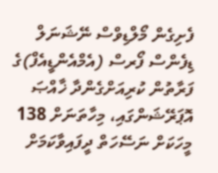ފެށިގެން މޯލްޑިވްސް ނޭޝަނަލް ޑިފެންސް ފޯރސް (އެމްއެންޑީއެފް)ގެ ފަރާތުން ކުރިއަށްގެންދާ ޚާއްޞަ އޮޕަރޭޝަންގައި، މިހާތަނަށް 138 މީހަކަށް ނަސޭހަތް ދީފައިވާކަމަށް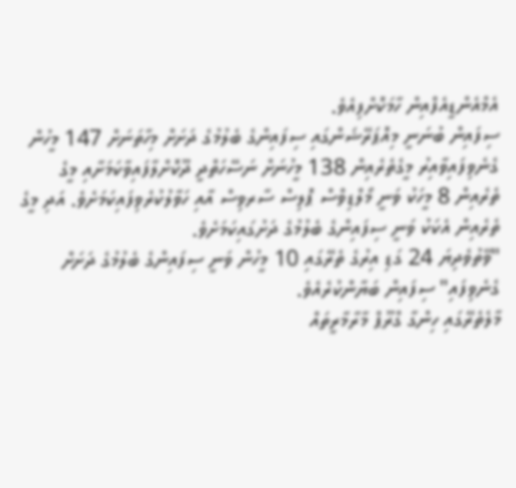އެމްއެންޑީއެފްއިން ހާމަކޮށްފިއެވެ.
ސިފައިން ބުނަނީ މިއޮޕަރޭޝަންގައި ސިފައިންގެ ބެލުމުގެ ދަށަށް މިހާތަނަށް 147 މީހުން ގެނެވިފައިވާއިރު މީގެތެރެއިން 138 މީހުނަށް ނަސޭހަތްދީ ދޫކޮށްލާފައިވާކަމަށާއި މީގެ ތެރެއިން 8 މީހަކު ވަނީ މޯލްޑިވްސް ޕޮލިސް ސާރވިސް އާއި ހަވާލުކުރެވިފައިކަމަށެވެ. އަދި މީގެ ތެރެއިން އެކަކު ވަނީ ސިފައިންގެ ބެލުމުގެ ދަށުގައިކަމަށެވެ.
"ވޭތުވެދިޔަ 24 ގަޑި އިރުގެ ތެރޭގައި 10 މީހުން ވަނީ ސިފައިންގެ ބެލުމުގެ ދަށަށް ގެނެވިފައި" ސިފައިން ބަޔާންކުރެއެވެ.
މާލެތެރޭގައި ހިންގާ ގްރޫޕް މާރާމާރީތައް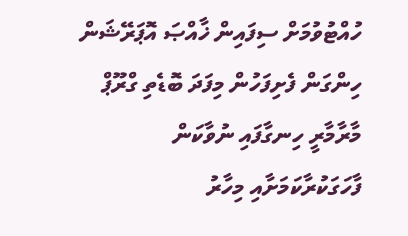ހުއްޓުވުމަށް ސިފައިން ޚާއްޞަ އޮޕަރޭޝަން ހިންގަން ފެށިފަހުން މިފަދަ ބޮޑެތި ގްރޫޕް މާރާމާރީ ހިނގާފައި ނުވާކަން ފާހަގަކުރާކަމަށާއި މިހާރު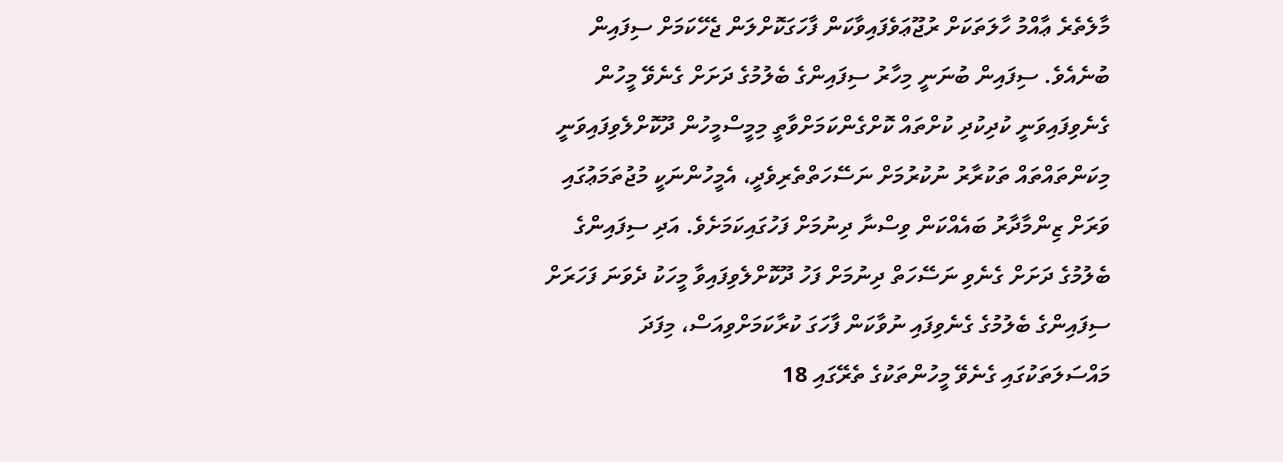މާލެތެރެ ޢާއްމު ހާލަތަކަށް ރުޖޫޢަވެފައިވާކަން ފާހަގަކޮށްލަން ޖެހޭކަމަށް ސިފައިން ބުނެއެވެ. ސިފައިން ބުނަނީ މިހާރު ސިފައިންގެ ބެލުމުގެ ދަށަށް ގެނެވޭ މީހުން ގެނެވިފައިވަނީ ކުދިކުދި ކުށްތައް ކޮށްގެންކަމަށްވާތީ މިމީސްމީހުން ދޫކޮށްލެވިފައިވަނީ މިކަންތައްތައް ތަކުރާރު ނުކުރުމަށް ނަސޭހަތްތެރިވެދީ، އެމީހުންނަކީ މުޖުތަމަޢުގައި ވަރަށް ޒިންމާދާރު ބައެއްކަން ވިސްނާ ދިނުމަށް ފަހުގައިކަމަށެވެ. އަދި ސިފައިންގެ ބެލުމުގެ ދަށަށް ގެނެވި ނަސޭހަތް ދިނުމަށް ފަހު ދޫކޮށްލެވިފައިވާ މީހަކު ދެވަނަ ފަހަރަށް ސިފައިންގެ ބެލުމުގެ ގެނެވިފައި ނުވާކަން ފާހަގަ ކުރާކަމަށްވިއަސް، މިފަދަ މައްސަލަތަކުގައި ގެނެވޭ މީހުންތަކުގެ ތެރޭގައި 18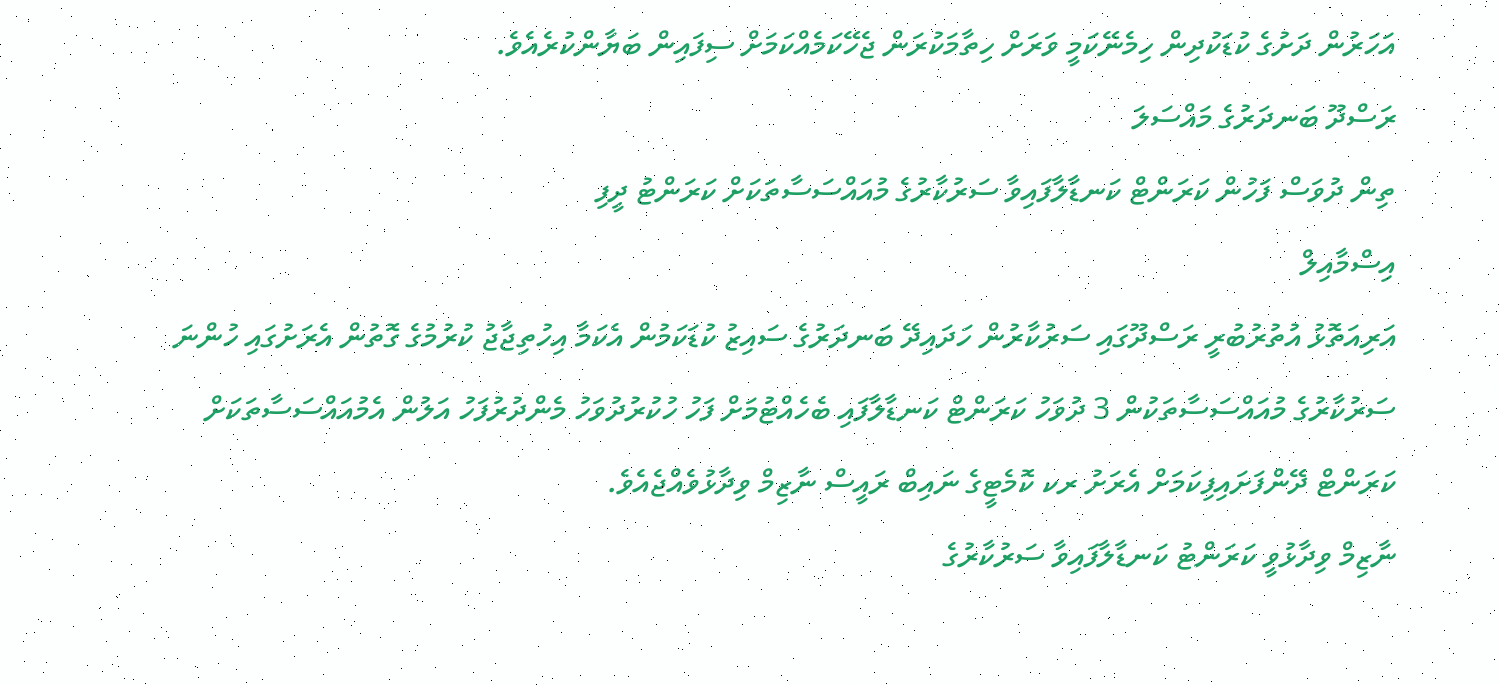އަހަރުން ދަށުގެ ކުޑަކުދިން ހިމެނޭކަމީ ވަރަށް ހިތާމަކުރަން ޖެހޭކަމެއްކަމަށް ސިފައިން ބަޔާންކުރެއެވެ.
ރަސްދޫ ބަނދަރުގެ މައްސަލަ
ތިން ދުވަސް ފަހުން ކަރަންޓް ކަނޑާލާފައިވާ ސަރުކާރުގެ މުއައްސަސާތަކަށް ކަރަންޓު ދީފި
އިސްމާއިލް
އަރިއަތޮޅު އުތުރުބުރީ ރަސްދޫގައި ސަރުކާރުން ހަދައިދޭ ބަނދަރުގެ ސައިޒު ކުޑަކަމުން އެކަމާ އިހުތިޖާޖު ކުރުމުގެ ގޮތުން އެރަށުގައި ހުންނަ ސަރުކާރުގެ މުއައްސަސާތަކުން 3 ދުވަހު ކަރަންޓް ކަނޑާލާފައި ބެހެއްޓުމަށް ފަހު ހުކުރުދުވަހު މެންދުރުފަހު އަލުން އެމުއައްސަސާތަކަށް ކަރަންޓް ދޭންފަށައިފިކަމަށް އެރަށު ރކ ކޮމެޓީގެ ނައިބް ރައީސް ނާޒިމް ވިދާޅުވެއްޖެއެވެ.
ނާޒިމް ވިދާޅުވީ ކަރަންޓު ކަނޑާލާފައިވާ ސަރުކާރުގެ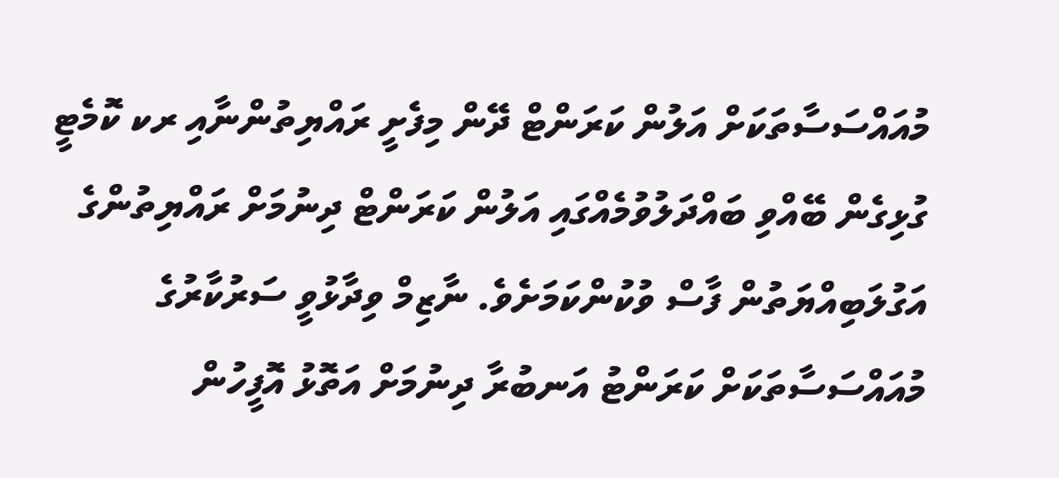މުއައްސަސާތަކަށް އަލުން ކަރަންޓް ދޭން މިފެށީ ރައްޔިތުންނާއި ރކ ކޮމެޓީ ގުޅިގެން ބޭއްވި ބައްދަލުވުމެއްގައި އަލުން ކަރަންޓް ދިނުމަށް ރައްޔިތުންގެ އަގުލަބިއްޔަތުން ފާސް ވުކުންކަމަށެވެ. ނާޒިމް ވިދާޅުވީ ސަރުކާރުގެ މުއައްސަސާތަކަށް ކަރަންޓު އަނބުރާ ދިނުމަށް އަތޮޅު އޮފީހުން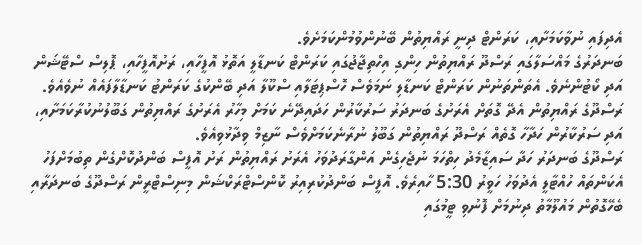އެދިފައި ނުވާކަމަށާއި، ކަރަންޓް ދިނީ ރައްޔިތުން ބޭނުންވުމުންކަމަށެވެ.
ބަނދަރުގެ މައްސަލާގައި ރަސްދޫ ރައްޔިތުން ހިންގި އިހްތިޖާޖުގައި ކަރަންޓް ކަނޑާލީ އަތޮޅު އޮފީހާއި، ރަށުއޮފީހާއި، ޕޮލިސް ސްޓޭޝަން އަދި ކޯޓުންނެވެ. އެތަންތަނުން ކަރަންޓް ކަނޑާލި ނަމަވެސް ހޮސްޕިޓަލާއި ސްކޫލާ އަދި ބޭންކުގެ ކަރަންޓު ކަނޑާލާފައެއް ނުވެއެވެ.
ރަސްދޫގެ ރައްޔިތުން އެދޭ ގޮތަށް އެރަށުގެ ބަނދަރު ސަރުކާރުން ހަދައިދޭނެ ކަމަށް މިހާރު އެރަށުގެ ރައްޔިތުން ގަބޫލުނުކުރާކަމަށާއި، އަދި ސަރުކާރުން ހަދާހާ ގޮތެއް ރަސްދޫ ރައްޔިތުން ގަބޫލު ނުރާނެކަމަށްވެސް ނާޒިމް ވިދާޅުވިއެވެ.
ރަސްދޫގެ ބަނދަރު ހަދާ ސައިޒާމެދު ހިތްހަމަ ނުޖެހިގެން އަންގާރަދުވަހު އެރަށު ރައްޔިތުން ރަށު އޮފީސް ބަންދުކޮށްގެން ތިބުމަށްފަހު އެކަންތައް ހުއްޓާލީ އެދުވަހު ހަވީރު 5:30 ހާއިރެވެ. އޮފީސް ބަންދުކުރިއިރު ކޮންސްޓްރަކްޝަން މިނިސްޓްރީން ރަސްދޫގެ ބަނދަރާއި ބެހޭގޮތުން މައުލޫމާތު ދިނުމަށް ފޮނުވި ޓީމުގައި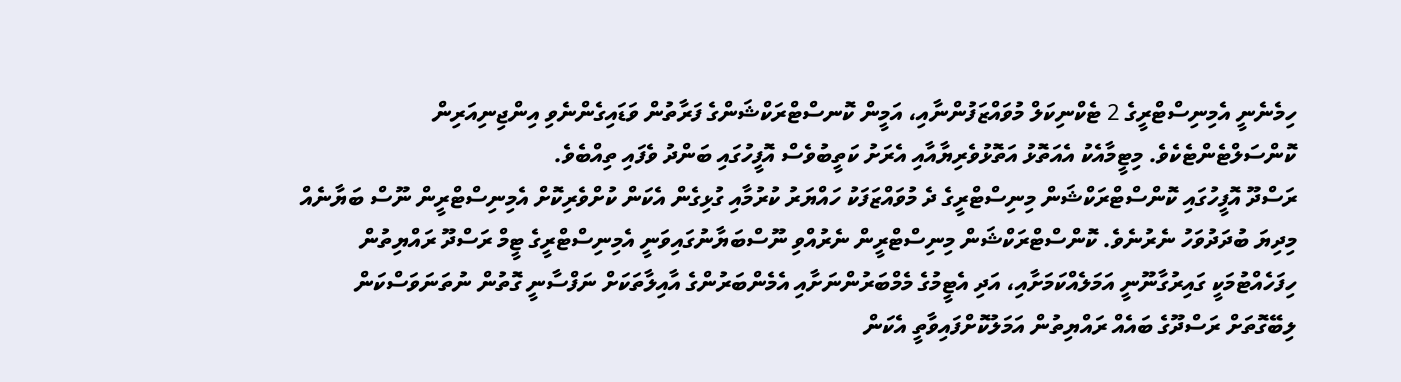ހިމެނެނީ އެމިނިސްޓްރީގެ 2 ޓެކްނިކަލް މުވައްޒަފުންނާއި، އަމީން ކޮނސްޓްރަކްޝަންގެ ފަރާތުން ވަޑައިގެންނެވި އިންޖިނިއަރިން ކޮންސަލްޓެންޓެކެވެ. މިޓީމާއެކު އެއަތޮޅު އަތޮޅުވެރިޔާއާއި އެރަށު ކަތީބުވެސް އޮފީހުގައި ބަންދު ވެފައި ތިއްބެވެ.
ރަސްދޫ އޮފީހުގައި ކޮންސްޓްރަކްޝަން މިނިސްޓްރީގެ ދެ މުވައްޒަފަކު ހައްޔަރު ކުރުމާއި ގުޅިގެން އެކަން ކުށްވެރިކޮށް އެމިނިސްޓްރީން ނޫސް ބަޔާނެއް މިދިޔަ ބުދަދުވަހު ނެރުނެވެ. ކޮންސްޓްރަކްޝަން މިނިސްޓްރީން ނެރުއްވި ނޫސްބަޔާނުގައިވަނީ އެމިނިސްޓްރީގެ ޓީމް ރަސްދޫ ރައްޔިތުން ހިފަހެއްޓުމަކީ ގައިރުގާނޫނީ އަމަލެއްކަމަށާއި، އަދި އެޓީމުގެ މެމްބަރުންނަށާއި އެމެންބަރުންގެ އާއިލާތަކަށް ނަފްސާނީ ގޮތުން ނުތަނަވަސްކަން ލިބޭގޮތަށް ރަސްދޫގެ ބައެއް ރައްޔިތުން އަމަލުކޮށްފައިވާތީ އެކަން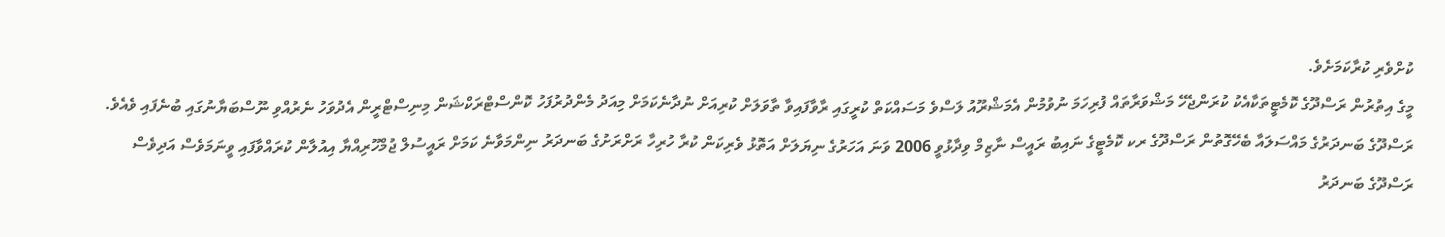ކުށްވެރި ކުރާކަމަށެވެ.
މީގެ އިތުރުން ރަސްދޫގެ ކޮމެޓީތަކާއެކު ކުރަންޖެހޭ މަޝްވަރާތައް ފުރިހަމަ ނުވުމުން އެމަޝްރޫއު ލަސްވެ މަސައްކަތް ކުރީގައި ރާވާފައިވާ ތާވަލަށް ކުރިއަށް ނުދާނެކަމަށް މިއަދު މެންދުރުފަހު ކޮންސްޓްރަކްޝަން މިނިސްޓްރީން އެދުވަހު ނެރުއްވި ނޫސްބަޔާނުގައި ބުނެފައި ވެއެވެ.
ރަސްދޫގެ ބަނދަރުގެ މައްސަލައާ ބެހޭގޮތުން ރަސްދޫގެ ރކ ކޮމެޓީގެ ނައިބު ރައީސް ނާޒިމް ވިދާޅުވީ 2006 ވަނަ އަހަރުގެ ނިޔަލަށް އަތޮޅު ވެރިކަން ކުރާ ހުރިހާ ރަށްރަށުގެ ބަނދަރު ނިންމަވާނެ ކަމަށް ރައީސުލް ޖުމްހޫރިއްޔާ އިއުލާން ކުރައްވާފައި ވީނަމަވެސް އަދިވެސް ރަސްދޫގެ ބަނދަރު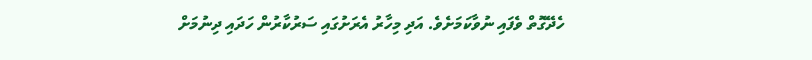ހެދޭގޮތް ވެފައި ނުވާކަމަށެވެ. އަދި މިހާރު އެރަށުގައި ސަރުކާރުން ހަދައި ދިނުމަށް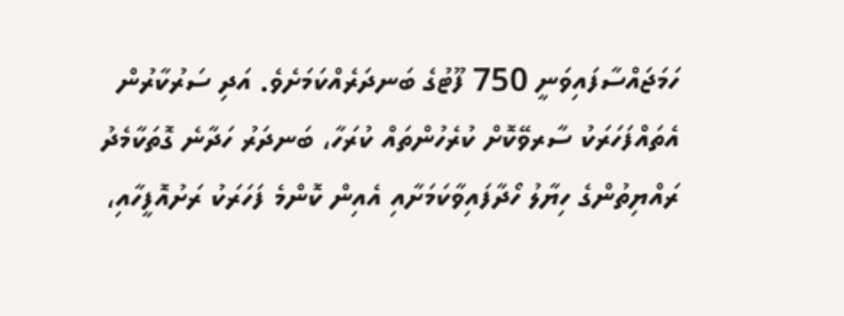ހަމަޖައްސާފައިވަނީ 750 ފޫޓުގެ ބަނދަރެއްކަމަށެވެ. އަދި ސަރުކާރުން އެތައްފަހަރަކު ސާރވޭކޮށް ކުރެހުންތައް ކުރަހާ، ބަނދަރު ހަދާނެ ގޮތަކާމެދު ރައްޔިތުންގެ ހިޔާލު ހޯދާފައިވާކަމަށާއި އެއިން ކޮންމެ ފަހަރަކު ރަށުއޮފީހާއި،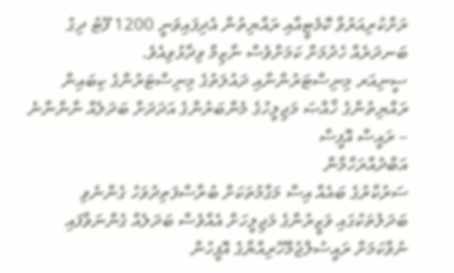ރަށްކުރިއަރުވާ ކޮމެޓީއާއި ރައްޔިތުން އެދިފައިވަނީ 1200 ފޫޓު ދިގު ބަނދަރެއް ހެދުމަށް ކަމަށްވެސް ނާޒިމް ވިދާޅުވިއެވެ.
ސީނިއަރ މިނިސްޓަރުންނާއި ދައުލަތުގެ މިނިސްޓަރުންގެ ކިބައިން ރައްޔިތުންގެ ޚާއްޞަ މަޖިލީހުގެ މެންބަރުންގެ އަދަދަށް ބަދަލެއް ނާންނާނެ – ރައީސް އޮފީސް
އަބްދުއްރަހްމާން
ސަރުކާރުގެ ބައެއް އިސް މަގާމުތަކަށް ބުރާސްފަތިދުވަހު ގެންނެވި ބަދަލުތަކުގައި ވަޒީރުންގެ މަޖިލީހަށް އެއްވެސް ބަދަލެއް ގެންނަވާފައި ނުވާކަމަށް ރައީސުލްޖުމްހޫރިއްޔާގެ އޮފީހުން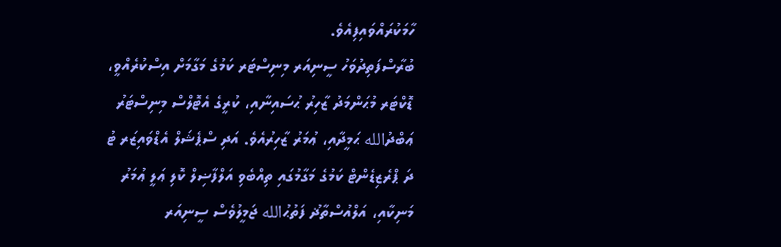ހާމަކުރައްވައިފިއެވެ.
ބުރާސްފަތިދުވަހު ސީނިއަރ މިނިސްޓަރ ކަމުގެ މަގާމަށް އިސްކުރެއްވީ، ޑޮކްޓަރ މުޙަންމަދު ޒާހިރު ޙުސައިނާއި، ކުރީގެ އެޓޮލްސް މިނިސްޓަރު ޢަބްދުالله ޙަމީދާއި، ޢުމަރު ޒާހިރުއެވެ. އަދި ސްޕެޝަލް އެޑްވައިޒަރ ޓު ދަ ޕްރެޒިޑެންޓް ކަމުގެ މަގާމުގައި ތިއްބެވި އަލްފާޟިލް ކޮލި ޢަލީ ޢުމަރު މަނިކާއި، އަލްއުސްތާޛު ފަތުޙުالله ޖަމީލުވެސް ސީނިއަރ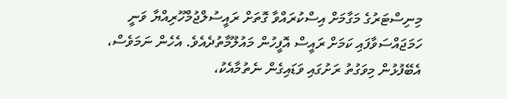މިނިސްޓަރުގެ މަގާމަށް އިސްކުރައްވާ ގޮތަށް ރައީސުލްޖުމްހޫރިއްޔާ ވަނީ ހަމަޖައްސަވާފައި ކަމަށް ރައީސް އޮފީހުން މައުލޫމާތުދެއެވެ. އެހެން ނަމަވެސް، އެބޭފުޅުން މިވަގުތު ރަށުގައި ވަޑައިގެން ނެތުމާއެކު،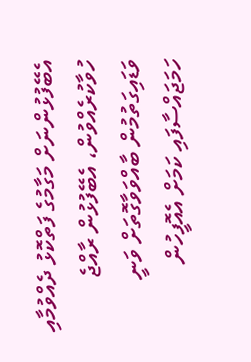އެބޭފުޅުންނަށް މަގާމުގެ ފަތްކޮޅު ދެއްވުމާއި ހުވާކުރެއްވުން، އެބޭފުޅުން ރާއްޖެ ވަޑައިގަތުމުން ބާއްވަވާގޮތަށް ވަނީ ހަމަޖައްސާފައި ކަމަށް އެއޮފީހުން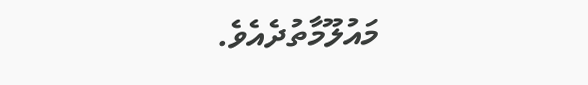މައުލޫމާތުދެއެވެ.